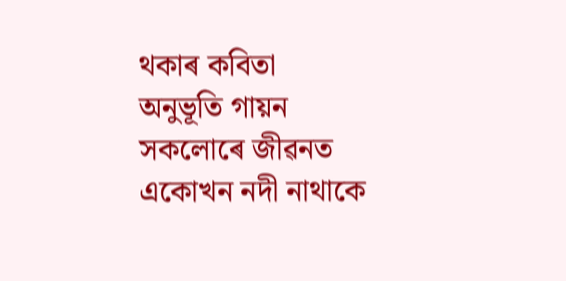থকাৰ কবিতা
অনুভূতি গায়ন
সকলোৰে জীৱনত একোখন নদী নাথাকে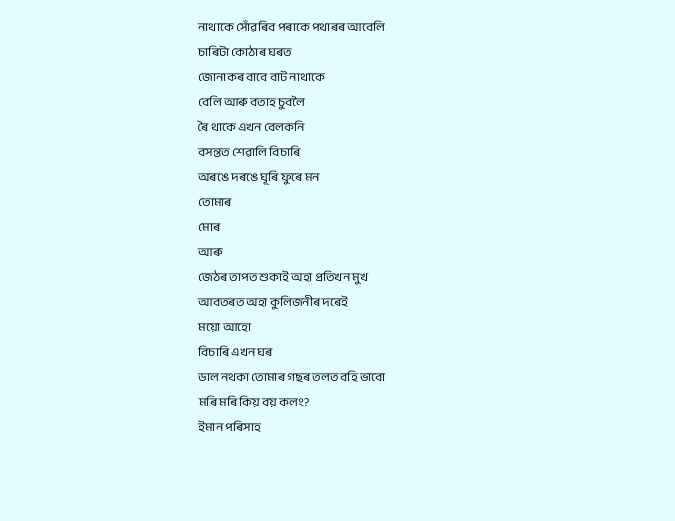নাথাকে সোঁৱৰিব পৰাকে পথাৰৰ আবেলি
চাৰিটা কোঠাৰ ঘৰত
জোনাকৰ বাবে বাট নাথাকে
বেলি আৰু বতাহ চুবলৈ
ৰৈ থাকে এখন বেলকনি
বসন্তত শেৱালি বিচাৰি
অৰঙে দৰঙে ঘূৰি ফুৰে মন
তোমাৰ
মোৰ
আৰু
জেঠৰ তাপত শুকাই অহা প্ৰতিখন মুখ
আবতৰত অহা কুলিজনীৰ দৰেই
ময়ো আহো
বিচাৰি এখন ঘৰ
ডাল নথকা তোমাৰ গছৰ তলত বহি ভাবো
মৰি মৰি কিয় বয় কলং?
ইমান পৰিসাহ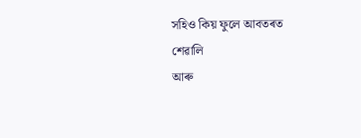সহিও কিয় ফুলে আবতৰত
শেৱালি
আৰু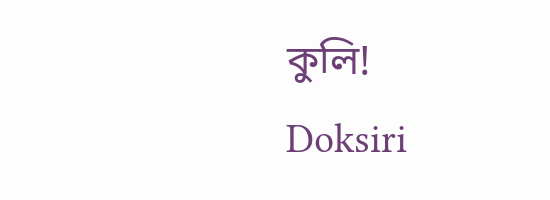কুলি!
Doksiri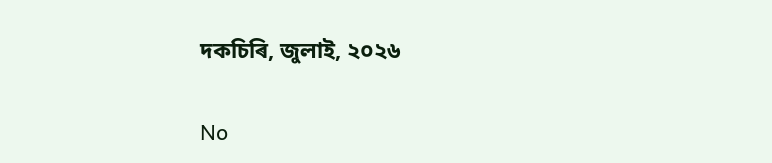দকচিৰি, জুলাই, ২০২৬

No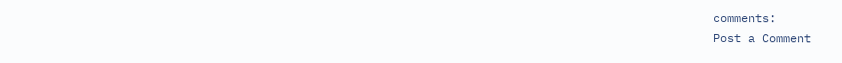comments:
Post a Comment